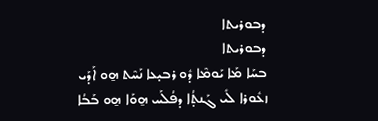ܕܒܘܪܝܬܐ
ܕܒܘܪܝܬܐ
ܒܚܰܐ ܡܰܐ ܝܰܘܡܶܐ ܕܽܘ ܪܒܝ̣ܥܐ ܢܰܚܶܬ ܗ̱ܘ ܐܰܕܰܝ ܙܥܽܘܪܐ ܠܺܝ ܓܰܢܬ̣ܳܐ ܕܦܳܠܰܚ ܗ̱ܘܰܐ ܗ̱ܘ ܒܰܒܳܐ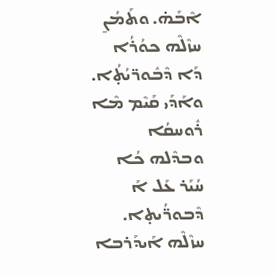ܐܶܒܰܗ̇. ܘܬܰܡܳܢ̱ ܚܙܶܠܶܗ ܟܘܳܪܳܐ ܕܰܐ ܕܶܒܽܘܪ̈ܝܳܬ̣ܳܐ. ܘܐܰܕܰܝ ܩܰܝܶܡ ܡܶܐ ܪܽܘܚܩܳܐ ܘܒܕܶܠܗ ܟܳܐ ܚܳܝܰܪ ܥܰܠ ܐܰ ܕܶܒܘܪ̈ܳܝܬ̣ܐ. ܚܙܶܠܶܗ ܐܰܝܕܰܪܒܐ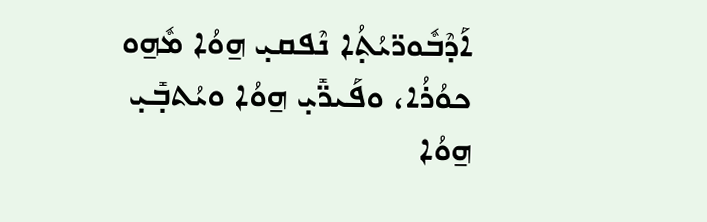ܐܰܕܶܒܽܘܪ̈ܝܳܬ̣ܳܐ ܢܶܦܩܝ̣ ܗ̱ܘܳܐ ܡܽܗ̱ܘ ܟܘܳܪܳܐ، ܘܦܰܝܪ̈ܺܝ̣ ܗ̱ܘܳܐ ܘܝܳܬܒ̣ܺܝ̣ ܗ̱ܘܳܐ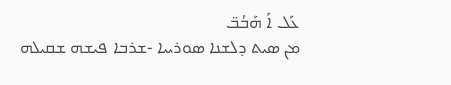ܥܰܠ ܐܰ ܗܰܒܳܒ̈
ܡܢ ܣܝܬ ܕܠܫܢܐ ܣܘܪܝܝܐ -ܫܪܒܐ ܦܝܫܗ ܫܩܝܠܗ